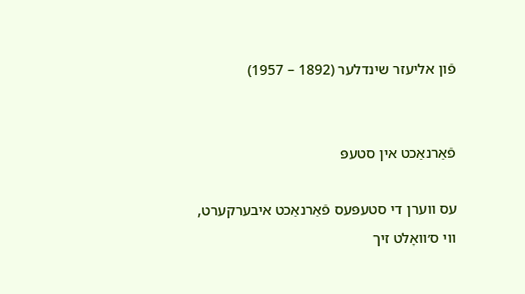פֿון אליעזר שינדלער (1892 – 1957)


פֿאַרנאַכט אין סטעפּ

עס ווערן די סטעפּעס פֿאַרנאַכט איבערקערט,
ווי ס׳וואָלט זיך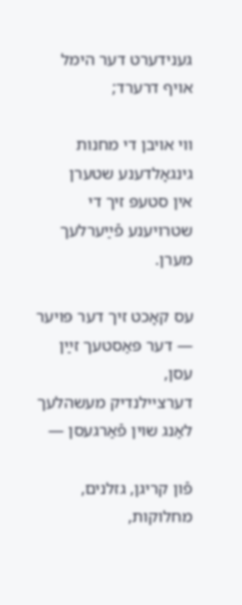גענידערט דער הימל אויף דרערד;

ווי אויבן די מחנות גינגאָלדענע שטערן
אין סטעפּ זיך די שטרויענע פֿײַערלעך מערן.

עס קאָכט זיך דער פּויער — דער פּאַסטעך זײַן עסן,
דערצײלנדיק מעשהלעך לאַנג שוין פֿאַרגעסן —

פֿון קריגן, גזלנים, מחלוקות,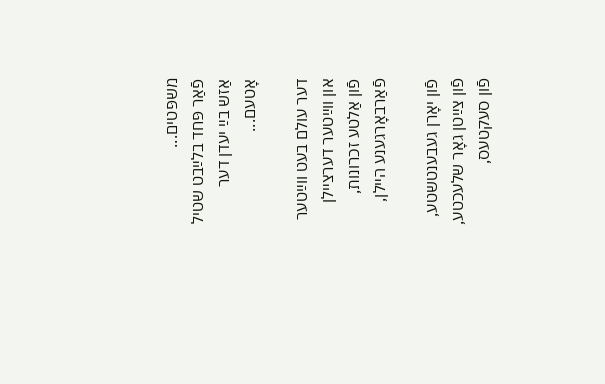משפּטים...
פֿאַר פּחד בלײַבט שטיל אַזש בײַ יעדן דער אָטעם...

דער עולם בעט ווײַטער און ווײַטער דערצײלן
פֿון אַלטע זכרונות, פֿאַרבאָרגענע הײלן,

פֿון יאָרן געבענטשטע, פֿון צײַטן גאָר שלעכטע,
פֿון סעקטעס,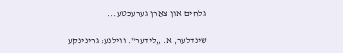גלחים און צאַרן גערעכטע...

שינדלער, א. „לידער‟. ווילנע: גרינינקע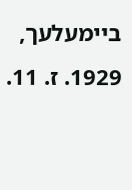בײמעלעך, 1929. ז. 11.